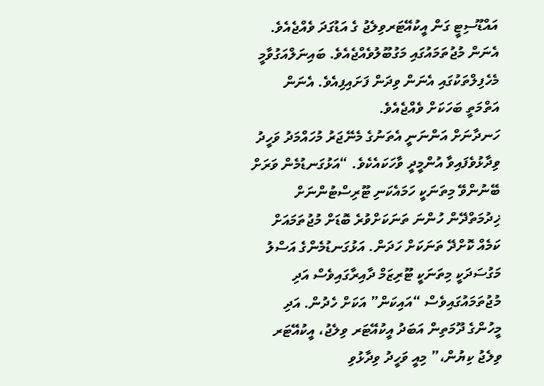އައްޑޫސިޓީ ގަން އީކުއޭޓަރވިލެޖު ގެ އަޑުގަދަ ވެއްޖެއެވެ. އެނަން މުޖުތަމައުގައި މަގުބޫލުވެއްޖެއެވެ. ބައިނަލްއަގުވާމީ މެހެފިލްތަކުގައި އެނަން ވިދަން ފަށައިފިއެވެ. އެނަން އަތްމަތީ ބަހަކަށް ވެއްޖެއެވެ.
ހަނދާނަށް އަންނަނީ އެތަނުގެ މެނޭޖަރު މުހައްމަދު ވަހީދު ވިދާޅުވެފައިވާ އުންމީދީ ވާހަކައެކެވެ. “އަޅުގަނޑުމެން ވަރަށް ބޭނުންވޭ މިތަނަކީ ހަމައެކަނި ޓޫރިސްޓުންނަށް ޚިދުމަތްދޭން ހުންނަ ތަނަކަށްވުރެ ބޮޑަށް މުޖުތަމައަށް ކަމެއް ކޮށްދޭ ތަނަކަށް ހަދަން. އަޅުގަނޑުމެންގެ އަސްލު މަގުސަދަކީ މިތަނަކީ ޓޫރިޒަމް ދާއިރާގައިވެސް އަދި މުޖުތަމައުގައިވެސް “އައިކަން” އަކަށް ހެދުން. އަދި މީހުންގެ ދޫމަތިން އަބަދު އީކުއޭޓަރ ވިލެޖު، އީކުއޭޓަރ ވިލެޖު ކިޔުން،” މިއީ ވަހީދު ވިދާޅުވި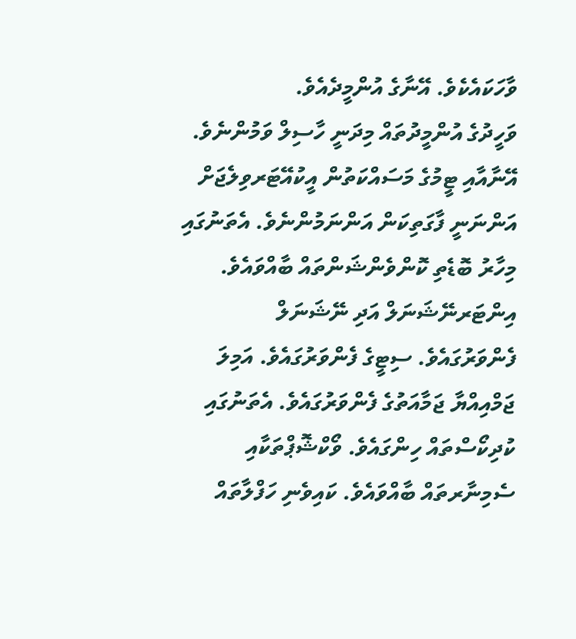ވާހަކައެކެވެ. އޭނާގެ އުންމީދެއެވެ.
ވަހީދުގެ އުންމީދުތައް މިދަނީ ހާސިލް ވަމުންނެވެ. އޭނާއާއި ޓީމުގެ މަސައްކަތުން އީކުއޭޓަރވިލެޖަށް އަންނަނީ ފާގަތިކަން އަންނަމުންނެވެ. އެތަނުގައި މިހާރު ބޮޑެތި ކޮންވެންޝަންތައް ބާއްވައެވެ. އިންޓަރނޭޝަނަލް އަދި ނޭޝަނަލް ފެންވަރުގައެވެ. ސިޓީގެ ފެންވަރުގައެވެ. އަމިލަ ޖަމްއިއްޔާ ޖަމާއަތުގެ ފެންވަރުގައެވެ. އެތަނުގައި ކުދިކޯސްތައް ހިންގައެވެ. ވޯކްޝޮޕްތަކާއި ސެމިނާރތައް ބާއްވައެވެ. ކައިވެނި ހަފްލާތައް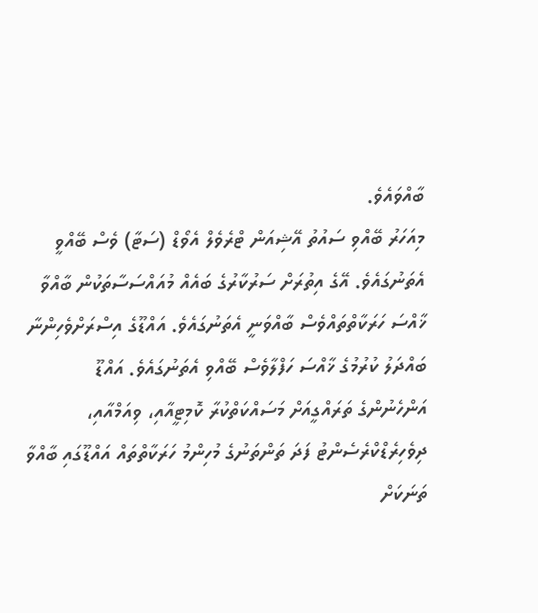ބާއްވައެވެ.
މިއަހަރު ބޭއްވި ސައުތު އޭޝިއަން ޓްރެވެލް އެވޯޑް (ސަޓާ) ވެސް ބޭއްވީ އެތަނުގައެވެ. އޭގެ އިތުރަށް ސަރުކާރުގެ ބައެއް މުއައްސަސާތަކުން ބާއްވާ ޚާއްސަ ހަރަކާތްތައްވެސް ބާއްވަނީ އެތަނުގައެވެ. އައްޑޫގެ އިސްރަށްވެހިންނާ ބައްދަލު ކުރުމުގެ ޚާއްސަ ހަފްލާވެސް ބޭއްވި އެތަނުގައެވެ. އައްޑޫ އަންހެނުންގެ ތަރައްގީއަށް މަސައްކަތްކުރާ ކޮމިޓީއާއި، ވިއަމްއާއި، ދިވެހިރެޑްކްރެސެންޓު ފަދަ ތަންތަނުގެ މުހިންމު ހަރަކާތްތައް އައްޑޫގައި ބާއްވާ ތަނަކަށް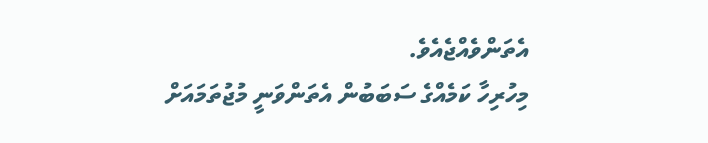އެތަންވެއްޖެއެވެ.
މިހުރިހާ ކަމެއްގެ ސަބަބުން އެތަންވަނީ މުޖުތަމައަށް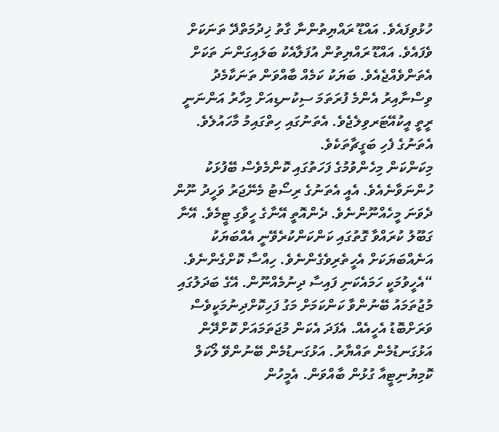ހުޅުވިފައެވެ. އައްޑޫ ރައްޔިތުންނާ ގާތު ޚިދުމަތްދޭ ތަނަކަށް ވެފައެވެ. އައްޑޫ ރައްޔިތުން އުފަލާއެކު ބަލައިގަންނަ ތަކަށް އެތަންވެއްޖެއެވެ. ބަޔަކު ކަމެއް ބާއްވަން ތަނަކާމެދު ވިސްނާއިރު އެންމެ ފުރަތަމަ ސިކުނޑިއަށް މިހާރު އަންނަނީ ރީތީ އީކުއޭޓަރވިލެޖެވެ. އެތަނުގައި ހިތްގައިމު މާހައުލެވެ. އެތަނުގެ ފެހި ބަގީޗާތަކެވެ.
މިކަންކަން މިހެންވުމުގެ ފަހަތުގައި ކޮންމެވެސް ބޭފުޅަކު ހުންނަވާނެއެވެ. އެއީ އެތަނުގެ ރިސޯޓު މެނޭޖަރު ވަހީދު ނޫން ދެވަނަ މީހެއްނޫންނެވެ. ދެންއޮތީ އޭނާގެ ހީވާގި ޓީމެވެ. އޭނާ ގަބޫލު ކުރައްވާ ގޮތުގައި ކަންކަންކުރެވޭނީ އެއްބަޔަކު އަނެއްބަޔަކަށް އެހީތެރިވެގެންނެވެ. ހިއްސާ ކޮށްގެންނެވެ. “އެހީވުމަކީ ހަމައެކަނި ފައިސާ ދިނުމެއްނޫން. އޭގެ ބަދަލުގައި މުޖުތަމައު ބޭނުންވާ ކަންކަމަށް މަގު ފަހިކޮށްދިނުމަކީވެސް ވަރަށްބޮޑު އެހީއެއް. އެފަދަ އެކަން މުޖަތަމައަށް ކޮށްދޭން އަޅުގަނޑުމެން ތައްޔާރު. އަޅުގަނޑުމެން ބޭނުންވޭ ލޯކަލް ކޮމިޔުނިޓީއާ ގުޅުން ބާއްވަން. އެމީހުން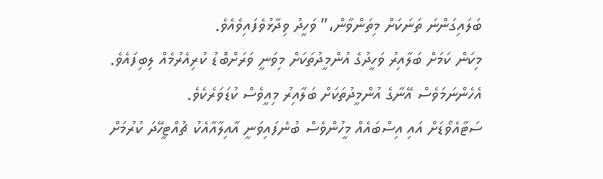ބަލައިގަންނަ ތަނަކަށް މިތަންވާން،” ވަހީދު ވިދާޅުވެފައިވެއެވެ.
މިކަން ކަމަށް ބަލާއިރު ވަހީދުގެ އުންމީދުތަކަށް މިވަނީ ވަރަށްބޮޑު ކުރިއެރުމެއް ލިބިފައެވެ. އެހެންނަމަވެސް އޭނާގެ އުންމީދުތަކަށް ބަލާއިރު މިއީވެސް ކުޑަވަރެކެވެ.
ސަޓާއެވޯޑަށް އައި އިސްބައެއް މީހުންވެސް ބުނެފައިވަނީ އާއިލާއާއެކު ޗުއްޓީހޭދަ ކުރުމަށް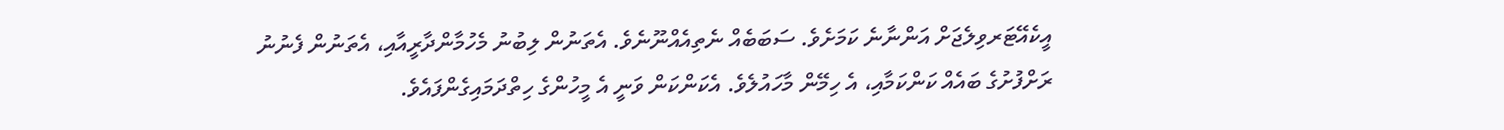އީކެއޭޓަރވިލެޖަށް އަންނާނެ ކަމަށެވެ. ސަބަބެއް ނެތިއެއްނޫނެވެ. އެތަނުން ލިބުނު މެހުމާންދާރީއާއި، އެތަނުން ފެނުނު ރަށްފުށުގެ ބައެއް ކަންކަމާއި، އެ ހިމޭން މާހައުލެވެ. އެކަންކަން ވަނީ އެ މީހުންގެ ހިތްދަމައިގެންފައެވެ.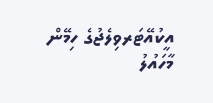އީކުއޭޓަރވިލެޖުގެ ހިމޭން މާހައުލު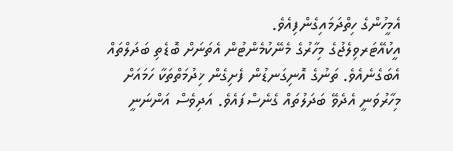އެމީހުންގެ ހިތްދަމައިގެންފިއެވެ.
އީކުއޭޓަރވިލެޖުގެ މިހާރުގެ މެނޭކުމެންޓުން އެތަނަށް ބޮޑެތި ބަދަލްތައް އެބަގެނެއެވެ. ތަނުގެ އޮނިގަނޑުން ފެށިގެން ޚިދުމަތްތަކާ ހަމައަށް މިހާރުވަނީ އެދެވޭ ބަދަލުތައް ގެނެސްފައެވެ. އަދިވެސް އަންނަނީ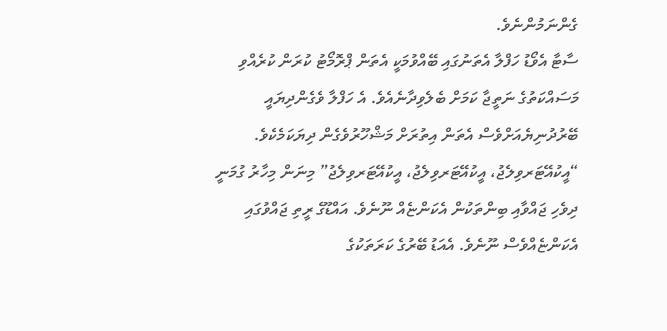ގެންނަމުންނެވެ.
ސާޓާ އެވޯޑު ހަފްލާ އެތަނުގައި ބޭއްވުމަކީ އެތަން ޕްރޮމޯޓު ކުރަން ކުރެއްވި މަސައްކަތުގެ ނަތީޖާ ކަމަށް ބެލެވިދާނެއެވެ. އެ ހަފްލާ ވެގެންދިޔައީ ބޭރުދުނިޔެއަށްވެސް އެތަން އިތުރަށް މަޝްހޫރުވެގެން ދިޔަކަމެކެވެ.
“އީކުއޭޓަރވިލެޖު، އީކުއޭޓަރވިލެޖު، އީކުއޭޓަރވިލެޖު” މިނަން މިހާރު ގުމަނީ ދިވެހި ޖައްވާއި ބިންތަކުން އެކަންޏެއް ނޫނެވެ. އައްޑޫގެ ރީތި ޖައްވުގައި އެކަންޏެއްވެސް ނޫނެވެ. އެއަޑު ބޭރުގެ ކަރަތަކުގެ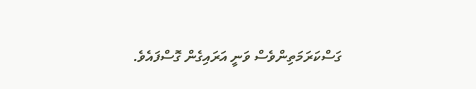ގަސްކަރަމަތިންވެސް ވަނީ އަރައިގެން ގޮސްފައެވެ.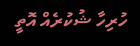ހުރިހާ ޝުކުރެއް އޮތީ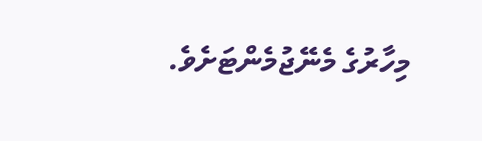މިހާރުގެ މެނޭޖުމެންޓަށެވެ.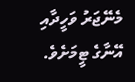މެނޭޖަރު ވަހީދާއި އޭނާގެ ޓީމަށެވެ.